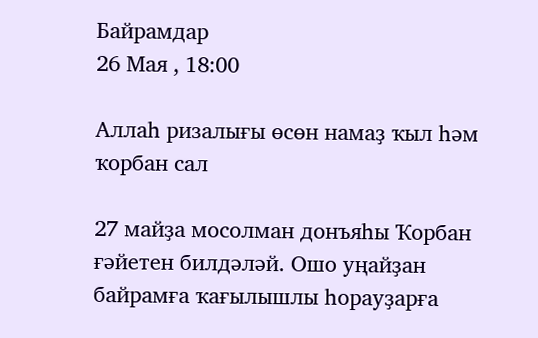Байрамдар
26 Мая , 18:00

Аллаһ ризалығы өсөн намаҙ ҡыл һәм ҡорбан сал

27 майҙа мосолман донъяһы Ҡорбан ғәйетен билдәләй. Ошо уңайҙан байрамға ҡағылышлы һорауҙарға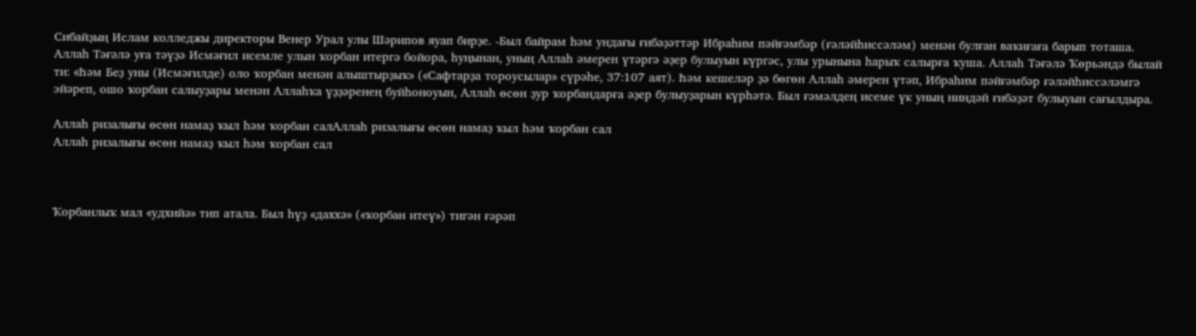Сибайҙың Ислам колледжы директоры Венер Урал улы Шәрипов яуап бирҙе. -Был байрам һәм ундағы ғибәҙәттәр Ибраһим пәйғәмбәр (ғәләйһиссәләм) менән булған ваҡиғаға барып тоташа. Аллаһ Тәғәлә уға тәүҙә Исмәғил исемле улын ҡорбан итергә бойора, һуңынан, уның Аллаһ әмерен үтәргә әҙер булыуын күргәс, улы урынына һарыҡ салырға ҡуша. Аллаһ Тәғәлә Ҡөрьәндә былай ти: «Һәм Беҙ уны (Исмәғилде) оло ҡорбан менән алыштырҙыҡ» («Сафтарҙа тороусылар» сүрәһе, 37:107 аят). Һәм кешеләр ҙә бөгөн Аллаһ әмерен үтәп, Ибраһим пәйғәмбәр ғәләйһиссәләмгә эйәреп, ошо ҡорбан салыуҙары менән Аллаһҡа үҙҙәренең буйһоноуын, Аллаһ өсөн ҙур ҡорбандарға әҙер булыуҙарын күрһәтә. Был ғәмәлдең исеме үк уның ниндәй ғибәҙәт булыуын сағылдыра.

Аллаһ ризалығы өсөн намаҙ ҡыл һәм ҡорбан салАллаһ ризалығы өсөн намаҙ ҡыл һәм ҡорбан сал
Аллаһ ризалығы өсөн намаҙ ҡыл һәм ҡорбан сал



Ҡорбанлыҡ мал «удхийә» тип атала. Был һүҙ «даххә» («ҡорбан итеү») тигән ғәрәп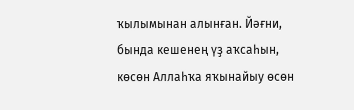ҡылымынан алынған. Йәғни, бында кешенең үҙ аҡсаһын, көсөн Аллаһҡа яҡынайыу өсөн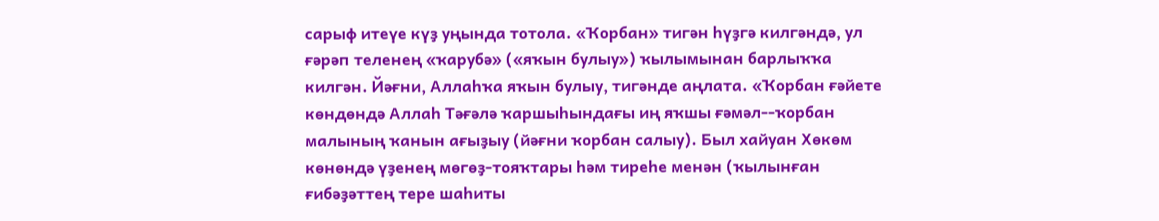сарыф итеүе күҙ уңында тотола. «Ҡорбан» тигән һүҙгә килгәндә, ул ғәрәп теленең «ҡарубә» («яҡын булыу») ҡылымынан барлыҡҡа килгән. Йәғни, Аллаһҡа яҡын булыу, тигәнде аңлата. «Ҡорбан ғәйете көндөндә Аллаһ Тәғәлә ҡаршыһындағы иң яҡшы ғәмәл--ҡорбан малының ҡанын ағыҙыу (йәғни ҡорбан салыу). Был хайуан Хөкөм көнөндә үҙенең мөгөҙ-тояҡтары һәм тиреһе менән (ҡылынған ғибәҙәттең тере шаһиты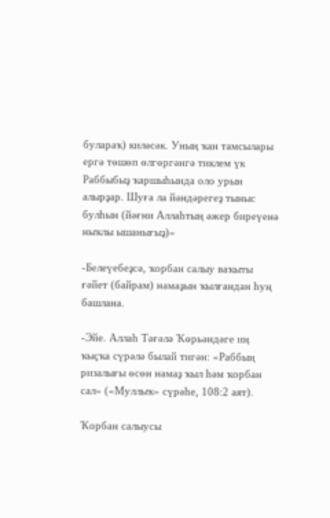булараҡ) киләсәк. Уның ҡан тамсылары ергә төшөп өлгөргәнгә тиклем үк Раббыбыҙ ҡаршыһында оло урын алырҙар. Шуға ла йәндәрегеҙ тыныс булһын (йәғни Аллаһтың әжер биреүенә ныҡлы ышанығыҙ)»

-Белеүебеҙсә, ҡорбан салыу ваҡыты ғәйет (байрам) намаҙын ҡылғандан һуң башлана.

-Эйе. Аллаһ Тәғәлә Ҡөрьәндәге иң ҡыҫҡа сүрәлә былай тигән: «Раббың ризалығы өсөн намаҙ ҡыл һәм ҡорбан сал» («Муллыҡ» сүрәһе, 108:2 аят).

Ҡорбан салыусы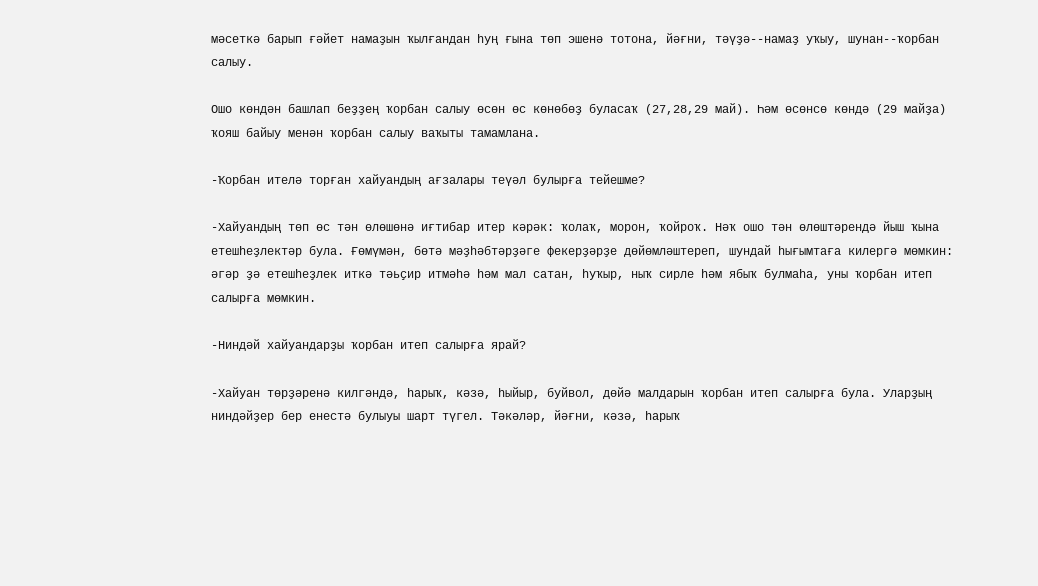мәсеткә барып ғәйет намаҙын ҡылғандан һуң ғына төп эшенә тотона, йәғни, тәүҙә--намаҙ уҡыу, шунан--ҡорбан салыу.

Ошо көндән башлап беҙҙең ҡорбан салыу өсөн өс көнөбөҙ буласаҡ (27,28,29 май). Һәм өсөнсө көндә (29 майҙа) ҡояш байыу менән ҡорбан салыу ваҡыты тамамлана.

-Ҡорбан ителә торған хайуандың ағзалары теүәл булырға тейешме?

-Хайуандың төп өс тән өлөшөнә иғтибар итер кәрәк: ҡолаҡ, морон, ҡойроҡ. Нәҡ ошо тән өлөштәрендә йыш ҡына етешһеҙлектәр була. Ғөмүмән, бөтә мәҙһәбтәрҙәге фекерҙәрҙе дөйөмләштереп, шундай һығымтаға килергә мөмкин: әгәр ҙә етешһеҙлек иткә тәьҫир итмәһә һәм мал сатан, һуҡыр, ныҡ сирле һәм ябыҡ булмаһа, уны ҡорбан итеп салырға мөмкин.

-Ниндәй хайуандарҙы ҡорбан итеп салырға ярай?

-Хайуан төрҙәренә килгәндә, һарыҡ, кәзә, һыйыр, буйвол, дөйә малдарын ҡорбан итеп салырға була. Уларҙың ниндәйҙер бер енестә булыуы шарт түгел. Тәкәләр, йәғни, кәзә, һарыҡ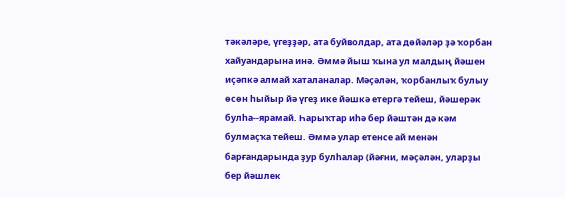тәкәләре, үгеҙҙәр, ата буйволдар, ата дөйәләр ҙә ҡорбан хайуандарына инә. Әммә йыш ҡына ул малдың йәшен иҫәпкә алмай хаталаналар. Мәҫәлән, ҡорбанлыҡ булыу өсөн һыйыр йә үгеҙ ике йәшкә етергә тейеш, йәшерәк булһа--ярамай. Һарыҡтар иһә бер йәштән дә кәм булмаҫҡа тейеш. Әммә улар етенсе ай менән барғандарында ҙур булһалар (йәғни, мәҫәлән, уларҙы бер йәшлек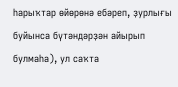һарыҡтар өйөрөнә ебәреп, ҙурлығы буйынса бүтәндәрҙән айырып булмаһа), ул саҡта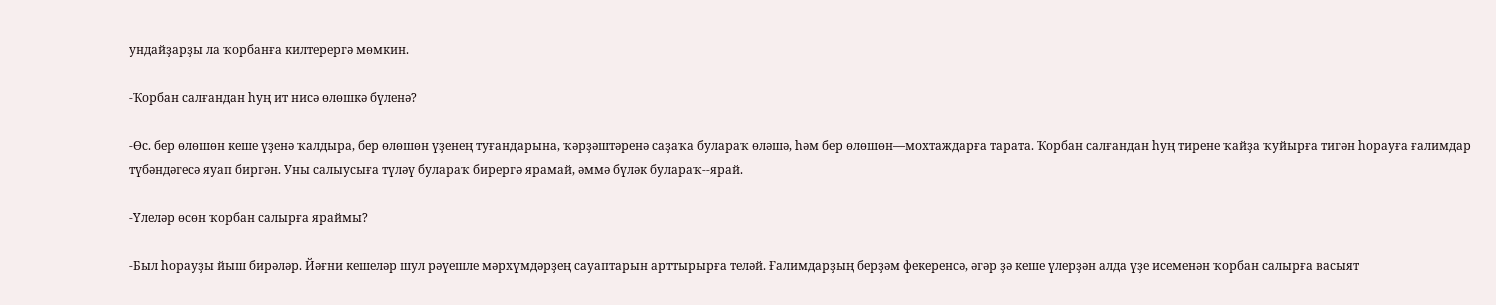ундайҙарҙы ла ҡорбанға килтерергә мөмкин.

-Ҡорбан салғандан һуң ит нисә өлөшкә бүленә?

-Өс. бер өлөшөн кеше үҙенә ҡалдыра, бер өлөшөн үҙенең туғандарына, ҡәрҙәштәренә саҙаҡа булараҡ өләшә, һәм бер өлөшөн—мохтаждарға тарата. Ҡорбан салғандан һуң тирене ҡайҙа ҡуйырға тигән һорауға ғалимдар түбәндәгесә яуап биргән. Уны салыусыға түләү булараҡ бирергә ярамай, әммә бүләк булараҡ--ярай.

-Үлеләр өсөн ҡорбан салырға яраймы?

-Был һорауҙы йыш бирәләр. Йәғни кешеләр шул рәүешле мәрхүмдәрҙең сауаптарын арттырырға теләй. Ғалимдарҙың берҙәм фекеренсә, әгәр ҙә кеше үлерҙән алда үҙе исеменән ҡорбан салырға васыят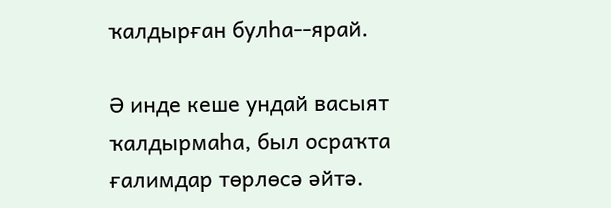ҡалдырған булһа--ярай.

Ә инде кеше ундай васыят ҡалдырмаһа, был осраҡта ғалимдар төрлөсә әйтә.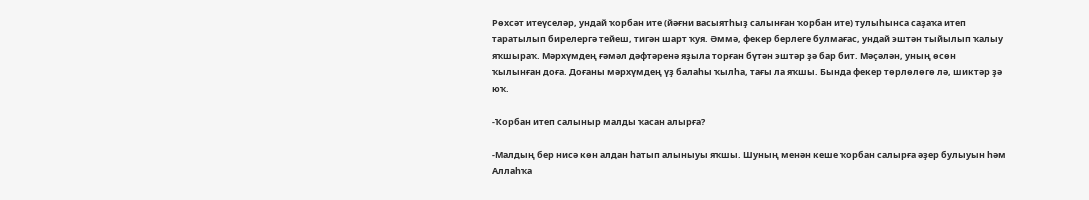Рөхсәт итеүселәр, ундай ҡорбан ите (йәғни васыятһыҙ салынған ҡорбан ите) тулыһынса саҙаҡа итеп таратылып бирелергә тейеш, тигән шарт ҡуя. Әммә, фекер берлеге булмағас, ундай эштән тыйылып ҡалыу яҡшыраҡ. Мәрхүмдең ғәмәл дәфтәренә яҙыла торған бүтән эштәр ҙә бар бит. Мәҫәлән, уның өсөн ҡылынған доға. Доғаны мәрхүмдең үҙ балаһы ҡылһа, тағы ла яҡшы. Бында фекер төрлөлөгө лә, шиктәр ҙә юҡ.

-Ҡорбан итеп салыныр малды ҡасан алырға?

-Малдың бер нисә көн алдан һатып алыныуы яҡшы. Шуның менән кеше ҡорбан салырға әҙер булыуын һәм Аллаһҡа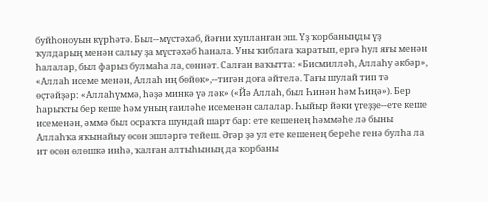буйһоноуын күрһәтә. Был--мүстәхәб, йәғни хупланған эш. Үҙ ҡорбаныңды үҙ ҡулдарың менән салыу ҙа мүстәхәб һанала. Уны ҡиблаға ҡаратып, ергә һул яғы менән һалалар, был фарыз булмаһа ла, сөннәт. Салған ваҡытта: «Бисмилләһ, Аллаһу әкбәр», «Аллаһ исеме менән, Аллаһ иң бөйөк»,--тигән доға әйтелә. Тағы шулай тип тә өҫтәйҙәр: «Аллаһүммә, һәҙә минкә үә ләк» («Йә Аллаһ, был Һинән һәм Һиңә»). Бер һарыҡты бер кеше һәм уның ғаиләһе исеменән салалар. Һыйыр йәки үгеҙҙе--ете кеше исеменән, әммә был осраҡта шундай шарт бар: ете кешенең һәммәһе лә быны Аллаһҡа яҡынайыу өсөн эшләргә тейеш. Әгәр ҙә ул ете кешенең береһе генә булһа ла ит өсөн өлөшкә инһә, ҡалған алтыһының да ҡорбаны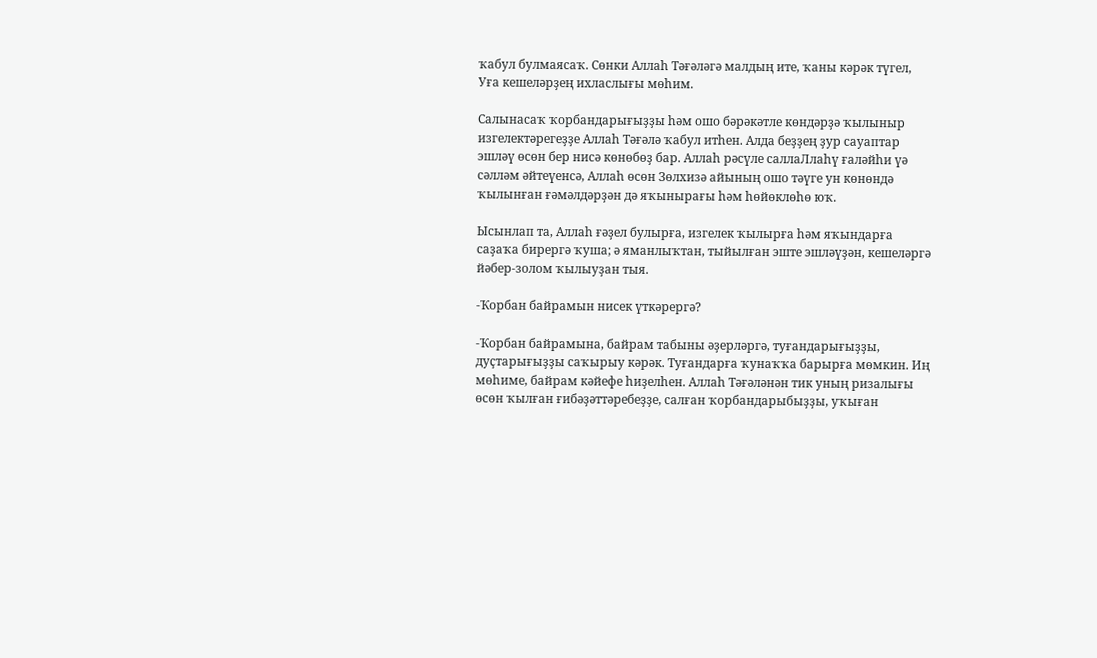ҡабул булмаясаҡ. Сөнки Аллаһ Тәғәләгә малдың ите, ҡаны кәрәк түгел, Уға кешеләрҙең ихласлығы мөһим.

Салынасаҡ ҡорбандарығыҙҙы һәм ошо бәрәкәтле көндәрҙә ҡылыныр изгелектәрегеҙҙе Аллаһ Тәғәлә ҡабул итһен. Алда беҙҙең ҙур сауаптар эшләү өсөн бер нисә көнөбөҙ бар. Аллаһ рәсүле саллаЛлаһү ғаләйһи үә сәлләм әйтеүенсә, Аллаһ өсөн Зөлхизә айының ошо тәүге ун көнөндә ҡылынған ғәмәлдәрҙән дә яҡынырағы һәм һөйөклөһө юҡ.

Ысынлап та, Аллаһ ғәҙел булырға, изгелек ҡылырға һәм яҡындарға саҙаҡа бирергә ҡуша; ә яманлыҡтан, тыйылған эште эшләүҙән, кешеләргә йәбер-золом ҡылыуҙан тыя.

-Ҡорбан байрамын нисек үткәрергә?

-Ҡорбан байрамына, байрам табыны әҙерләргә, туғандарығыҙҙы, дуҫтарығыҙҙы саҡырыу кәрәк. Туғандарға ҡунаҡҡа барырға мөмкин. Иң мөһиме, байрам кәйефе һиҙелһен. Аллаһ Тәғәләнән тик уның ризалығы өсөн ҡылған ғибәҙәттәребеҙҙе, салған ҡорбандарыбыҙҙы, уҡыған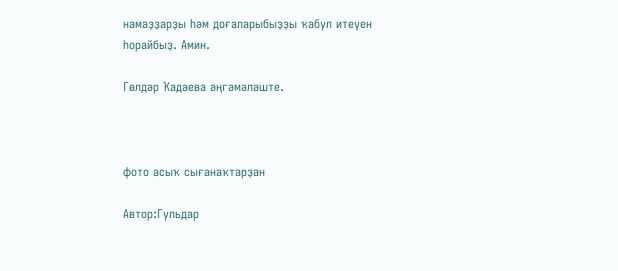намаҙҙарҙы һәм доғаларыбыҙҙы ҡабул итеүен һорайбыҙ. Амин.

Гөлдәр Ҡадаева әңгәмәләште.



фото асыҡ сығанаҡтарҙан

Автор:Гульдар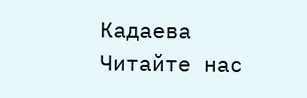Кадаева
Читайте нас